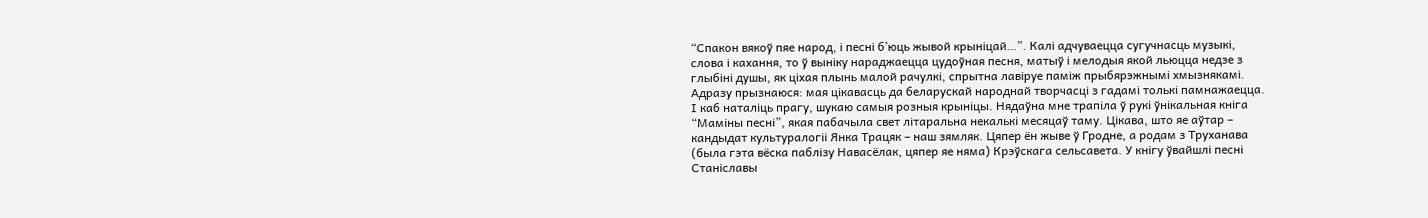“Спакон вякоў пяе народ, і песні б’юць жывой крыніцай…”. Калі адчуваецца сугучнасць музыкі, слова і кахання, то ў выніку нараджаецца цудоўная песня, матыў і мелодыя якой льюцца недзе з глыбіні душы, як ціхая плынь малой рачулкі, спрытна лавіруе паміж прыбярэжнымі хмызнякамі. Адразу прызнаюся: мая цікавасць да беларускай народнай творчасці з гадамі толькі памнажаецца. І каб наталіць прагу, шукаю самыя розныя крыніцы. Нядаўна мне трапіла ў рукі ўнікальная кніга “Маміны песні”, якая пабачыла свет літаральна некалькі месяцаў таму. Цікава, што яе аўтар – кандыдат культуралогіі Янка Трацяк – наш зямляк. Цяпер ён жыве ў Гродне, а родам з Труханава (была гэта вёска паблізу Навасёлак, цяпер яе няма) Крэўскага сельсавета. У кнігу ўвайшлі песні Станіславы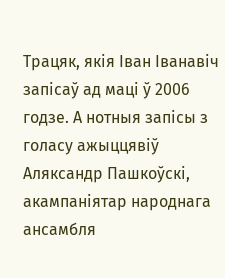Трацяк, якія Іван Іванавіч запісаў ад маці ў 2006 годзе. А нотныя запісы з голасу ажыццявіў Аляксандр Пашкоўскі, акампаніятар народнага ансамбля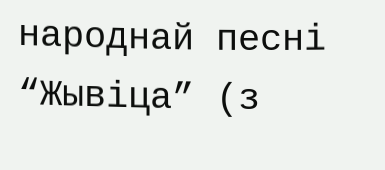народнай песні “Жывіца” (з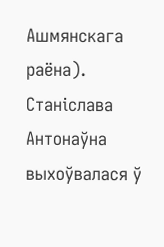Ашмянскага раёна). Станіслава Антонаўна выхоўвалася ў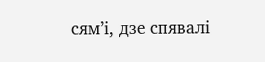сям’і, дзе спявалі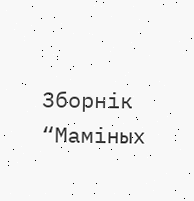Зборнік “Маміных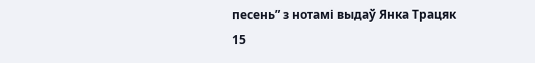песень” з нотамі выдаў Янка Трацяк
15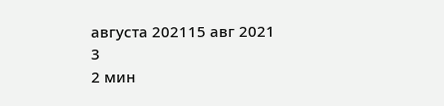августа 202115 авг 2021
3
2 мин